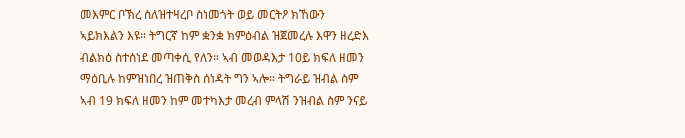መእምር ቦኽረ ስለዝተዛረቦ ስነመጎት ወይ መርትዖ ክኸውን ኣይክእልን እዩ። ትግርኛ ከም ቋንቋ ክምዕብል ዝጀመረሉ እዋን ዘረድእ ብልክዕ ስተሰነደ መጣቀሲ የለን። ኣብ መወዳእታ 10ይ ክፍለ ዘመን ማዕቢሉ ከምዝነበረ ዝጠቅስ ሰነዳት ግን ኣሎ። ትግራይ ዝብል ስም ኣብ 19 ክፍለ ዘመን ከም መተካእታ መረብ ምላሽ ንዝብል ስም ንናይ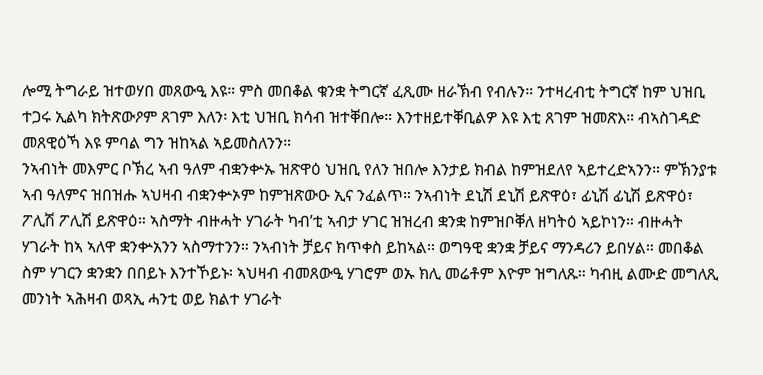ሎሚ ትግራይ ዝተወሃበ መጸውዒ እዩ። ምስ መበቆል ቁንቋ ትግርኛ ፈጺሙ ዘራኽብ የብሉን። ንተዛረብቲ ትግርኛ ከም ህዝቢ ተጋሩ ኢልካ ክትጽውዖም ጸገም እለን፡ እቲ ህዝቢ ክሳብ ዝተቐበሎ። እንተዘይተቐቢልዎ እዩ እቲ ጸገም ዝመጽእ። ብኣስገዳድ መጸዊዕኻ እዩ ምባል ግን ዝከኣል ኣይመስለንን።
ንኣብነት መእምር ቦኽረ ኣብ ዓለም ብቋንቍኡ ዝጽዋዕ ህዝቢ የለን ዝበሎ እንታይ ክብል ከምዝደለየ ኣይተረድኣንን። ምኽንያቱ ኣብ ዓለምና ዝበዝሑ ኣህዛብ ብቋንቍኦም ከምዝጽውዑ ኢና ንፈልጥ። ንኣብነት ደኒሽ ደኒሽ ይጽዋዕ፣ ፊኒሽ ፊኒሽ ይጽዋዕ፣ ፖሊሽ ፖሊሽ ይጽዋዕ። ኣስማት ብዙሓት ሃገራት ካብ’ቲ ኣብታ ሃገር ዝዝረብ ቋንቋ ከምዝቦቐለ ዘካትዕ ኣይኮነን። ብዙሓት ሃገራት ከኣ ኣለዋ ቋንቍአንን ኣስማተንን። ንኣብነት ቻይና ክጥቀስ ይከኣል፡፡ ወግዓዊ ቋንቋ ቻይና ማንዳሪን ይበሃል። መበቆል ስም ሃገርን ቋንቋን በበይኑ እንተኾይኑ፡ ኣህዛብ ብመጸውዒ ሃገሮም ወኡ ክሊ መሬቶም እዮም ዝግለጹ። ካብዚ ልሙድ መግለጺ መንነት ኣሕዛብ ወጻኢ ሓንቲ ወይ ክልተ ሃገራት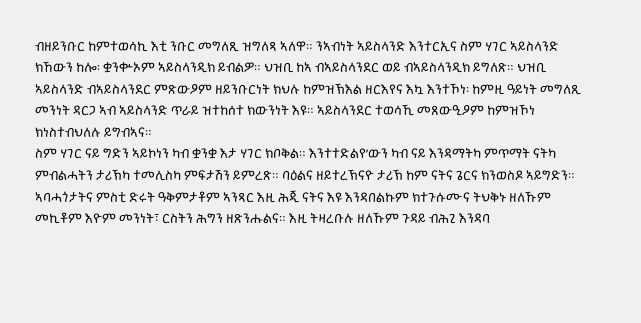ብዘይንቡር ከምተወሳኪ እቲ ንቡር መግለጺ ዝግለጻ ኣለዋ። ንኣብነት ኣይስላንድ እንተርኢና ስም ሃገር ኣይስላንድ ክኸውን ከሎ፡ ቋንቍኦም ኣይስላንዲክ ይብልዎ። ህዝቢ ከኣ ብኣይስላንደር ወይ ብኣይስላንዲክ ይግለጽ። ህዝቢ ኣይስላንድ ብኣይስላንደር ምጽውዖም ዘይንቡርነት ክህሉ ከምዝኽእል ዘርእየና እኳ እንተኾነ፡ ከምዚ ዓይነት መግለጺ መንነት ዳርጋ ኣብ ኣይስላንድ ጥራይ ዝተከሰተ ክውንነት እዩ። ኣይስላንደር ተወሳኺ መጸውዒዖም ከምዝኾነ ክነስተብህለሉ ይግብኣና።
ስም ሃገር ናይ ግድን ኣይኮነን ካብ ቋንቋ እታ ሃገር ክቦቅል። እንተተድልየ’ውን ካብ ናይ እንዳማትካ ምጥማት ናትካ ምብልሓትን ታሪኽካ ተመሊስካ ምፍታሽን ይምረጽ። ባዕልና ዘይተረኽናዮ ታሪኽ ከም ናትና ጌርና ክንወስዶ ኣይግድን። ኣባሓጎታትና ምስቲ ድሩት ዓቅምታቶም ኣንጻር እዚ ሕጂ ናትና እዩ እንዳበልኩም ክተጉሱሙና ትህቅኑ ዘለኹም መኪቶም እዮም መንነት፣ ርስትን ሕግን ዘጽንሑልና። እዚ ትዛረቡሉ ዘለኹም ጉዳይ ብሕጊ እንዳባ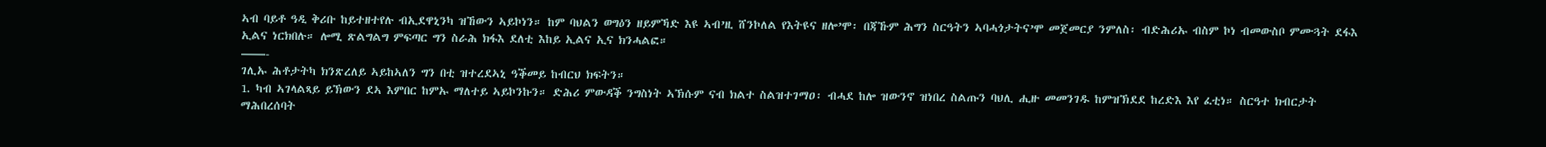ኣብ ባይቶ ዓዲ ቅሪቡ ከይተዘተየሉ ብኢደዋኒንካ ዝኸውን ኣይኮነን። ከም ባህልን ወግዕን ዘይምኻድ እዩ ኣብ’ዚ ሸንኮለል የእትዩና ዘሎ’ሞ፡ በጃኹም ሕግን ስርዓትን ኣባሓጎታትና’ሞ መጀመርያ ንምለስ፡ ብድሕሪኡ ብስም ኮነ ብመውስቦ ምሙጓት ደፋእ ኢልና ነርክበሉ። ሎሚ ጽልግልግ ምፍጣር ግን ስራሕ ክፋእ ደለቲ እከይ ኢልና ኢና ክንሓልፎ።
——-
ገሊኡ ሕቶታትካ ክንጽረለይ ኣይከኣለን ግን በቲ ዝተረደኣኒ ዓቕመይ ከብርህ ክፍትን።
1. ካብ ኣገላልጻይ ይኽውን ደኣ እምበር ከምኡ ማለተይ ኣይኮንኩን። ድሕሪ ምውዳቕ ንግስነት ኣኽሱም ናብ ክልተ ስልዝተገማዐ፡ ብሓደ ከሎ ዝውንኖ ዝነበረ ስልጡን ባህሊ ሒዙ መመንገዱ ከምዝኽደደ ከረድእ እየ ፈቲነ። ስርዓተ ክብርታት ማሕበረሰባት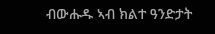ብውሑዱ ኣብ ክልተ ዓንድታት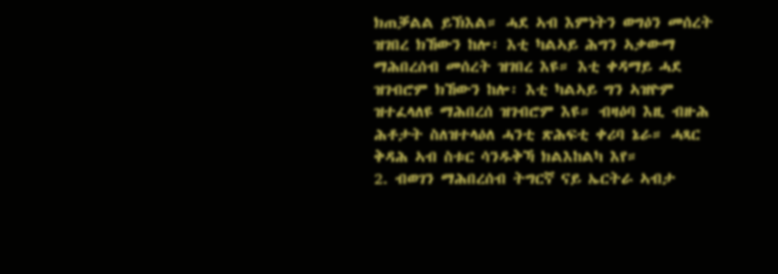ክጠቓልል ይኽእል። ሓደ ኣብ እምነትን ወግዕን መሰረት ዝገበረ ክኸውን ከሎ፡ እቲ ካልኣይ ሕግን ኣቃውማ ማሕበረሰብ መሰረት ዝገበረ እዩ። እቲ ቀዳማይ ሓደ ዝገብሮም ክኸውን ከሎ፡ እቲ ካልኣይ ግን ኣዝዮም ዝተፈላለዩ ማሕበረሰ ዝገብሮም እዩ። ብዛዕባ እዚ ብዙሕ ሕቶታት ስለዝተላዕለ ሓንቲ ጽሕፍቲ ቀሪባ ኔራ። ሓጻር ቅዳሕ ኣብ ስቱር ሳንዱቅኻ ክልእከልካ እየ።
2. ብወገን ማሕበረሰብ ትግርኛ ናይ ኤርትራ ኣብታ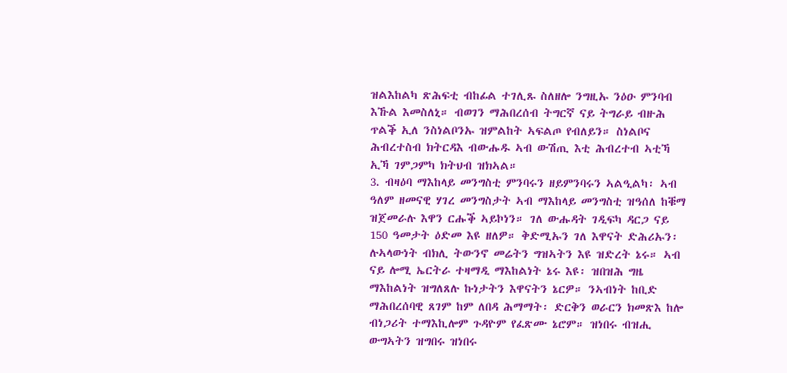ዝልእከልካ ጽሕፍቲ ብከፊል ተገሊጹ ስለዘሎ ንግዚኡ ንዕዑ ምንባብ እኹል እመስለኒ። ብወገን ማሕበረሰብ ትግርኛ ናይ ትግራይ ብዙሕ ጥልቕ ኢለ ንስነልቦንኡ ዝምልከት ኣፍልጦ የብለይን። ስነልቦና ሕብረተስብ ክትርዳእ ብውሑዱ ኣብ ውሽጢ እቲ ሕብረተብ ኣቲኻ ኢኻ ገምጋምካ ክትህብ ዝክኣል።
3. ብዛዕባ ማእከላይ መንግስቲ ምንባሩን ዘይምንባሩን ኣልዒልካ፡ ኣብ ዓለም ዘመናዊ ሃገረ መንግስታት ኣብ ማእከላይ መንግስቲ ዝዓሰለ ከቑማ ዝጀመራሉ እዋን ርሑቕ ኣይኮነን። ገለ ውሑዳት ገዲፍካ ዳርጋ ናይ 150 ዓመታት ዕድመ እዩ ዘለዎ። ቅድሚኡን ገለ እዋናት ድሕሪኡን፡ ሉኣላውነት ብክሊ ትውንኖ መሬትን ግዝኣትን እዩ ዝድረት ኔሩ። ኣብ ናይ ሎሚ ኤርትራ ተዛማዲ ማእከልነት ኔሩ እዩ፡ ዝበዝሕ ግዜ ማእከልነት ዝግለጸሉ ኩነታትን እዋናትን ኔርዎ። ንኣብነት ከቢድ ማሕበረሰባዊ ጸገም ከም ለበዳ ሕማማት፡ ድርቅን ወራርን ክመጽእ ከሎ ብነጋሪት ተማእኪሎም ጉዳዮም የፈጽሙ ኔሮም። ዝነበሩ ብዝሒ ውግኣትን ዝግበሩ ዝነበሩ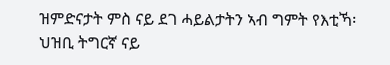ዝምድናታት ምስ ናይ ደገ ሓይልታትን ኣብ ግምት የእቲኻ፡ ህዝቢ ትግርኛ ናይ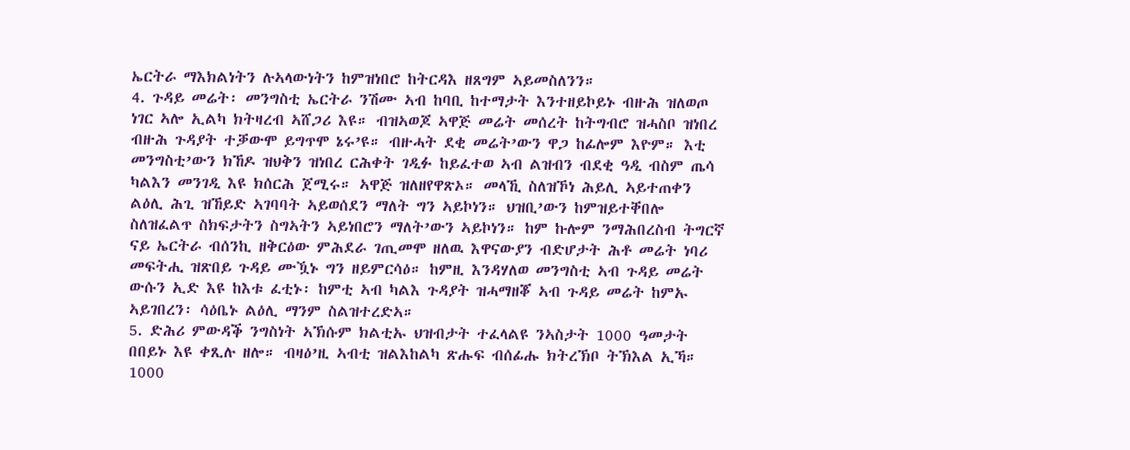ኤርትራ ማእክልነትን ሉኣላውነትን ከምዝነበሮ ከትርዳእ ዘጸግም ኣይመስለንን።
4. ጉዳይ መሬት፡ መንግስቲ ኤርትራ ንሽሙ ኣብ ከባቢ ከተማታት እንተዘይኮይኑ ብዙሕ ዝለወጦ ነገር ኣሎ ኢልካ ክትዛረብ ኣሸጋሪ እዩ። ብዝኣወጆ ኣዋጅ መሬት መሰረት ከትግብሮ ዝሓስቦ ዝነበረ ብዙሕ ጉዳያት ተቓውሞ ይግጥሞ ኔሩ’ዩ። ብዙሓት ደቂ መሬት’ውን ዋጋ ከፊሎም እዮም። እቲ መንግስቲ’ውን ክኸዶ ዝህቅን ዝነበረ ርሕቀት ገዲፉ ከይፈተወ ኣብ ልዝብን ብደቂ ዓዲ ብስም ጤሳ ካልእን መንገዲ እዩ ክሰርሕ ጀሚሩ። ኣዋጅ ዝለዘየዋጽኦ። መላኺ ስለዝኾነ ሕይሊ ኣይተጠቀን ልዕሊ ሕጊ ዝኸይድ ኣገባባት ኣይወሰደን ማለት ግን ኣይኮነን። ህዝቢ’ውን ከምዝይተቐበሎ ስለዝፈልጥ ስክፍታትን ስግኣትን ኣይነበሮን ማለት’ውን ኣይኮነን። ከም ኩሎም ንማሕበረስብ ትግርኛ ናይ ኤርትራ ብሰንኪ ዘቅርዕው ምሕደራ ገጢመሞ ዘለዉ እዋናውያን ብድሆታት ሕቶ መሬት ነባሪ መፍትሒ ዝጽበይ ጉዳይ ሙዃኑ ግን ዘይምርሳዕ። ከምዚ እንዳሃለወ መንግስቲ ኣብ ጉዳይ መሬት ውሱን ኢድ እዩ ከእቱ ፈቲኑ፡ ከምቲ ኣብ ካልእ ጉዳያት ዝሓማዘቖ ኣብ ጉዳይ መሬት ከምኡ ኣይገበረን፡ ሳዕቤኑ ልዕሊ ማንም ስልዝተረድኣ።
5. ድሕሪ ምውዳቕ ንግስነት ኣኽሱም ክልቲኡ ህዝብታት ተፈላልዩ ንኣስታት 1000 ዓመታት በበይኑ እዩ ቀጺሉ ዘሎ። ብዛዕ’ዚ ኣብቲ ዝልእከልካ ጽሑፍ ብሰፊሑ ክትረኽቦ ትኽእል ኢኻ። 1000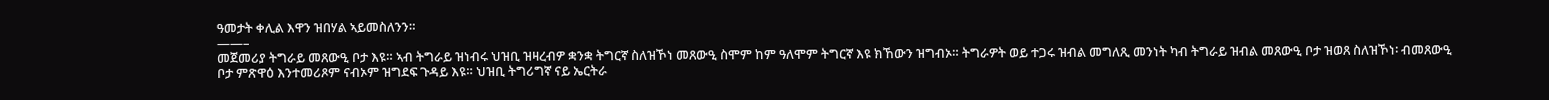ዓመታት ቀሊል እዋን ዝበሃል ኣይመስለንን።
——–
መጀመሪያ ትግራይ መጸውዒ ቦታ እዩ። ኣብ ትግራይ ዝነብሩ ህዝቢ ዝዛረብዎ ቋንቋ ትግርኛ ስለዝኾነ መጸውዒ ስሞም ከም ዓለሞም ትግርኛ እዩ ክኸውን ዝግብኦ። ትግራዎት ወይ ተጋሩ ዝብል መግለጺ መንነት ካብ ትግራይ ዝብል መጸውዒ ቦታ ዝወጸ ስለዝኾነ፡ ብመጸውዒ ቦታ ምጽዋዕ እንተመሪጾም ናብኦም ዝግደፍ ጉዳይ እዩ። ህዝቢ ትግሪግኛ ናይ ኤርትራ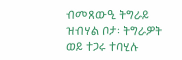ብመጸውዒ ትግራይ ዝብሃል ቦታ፡ ትግራዎት ወይ ተጋሩ ተባሂሉ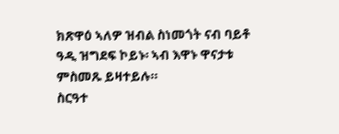ክጽዋዕ ኣለዎ ዝብል ስነመጎት ናብ ባይቶ ዓዲ ዝግደፍ ኮይኑ፡ ኣብ እዋኑ ዋናታቱ ምስመጹ ይዛተይሉ።
ስርዓተ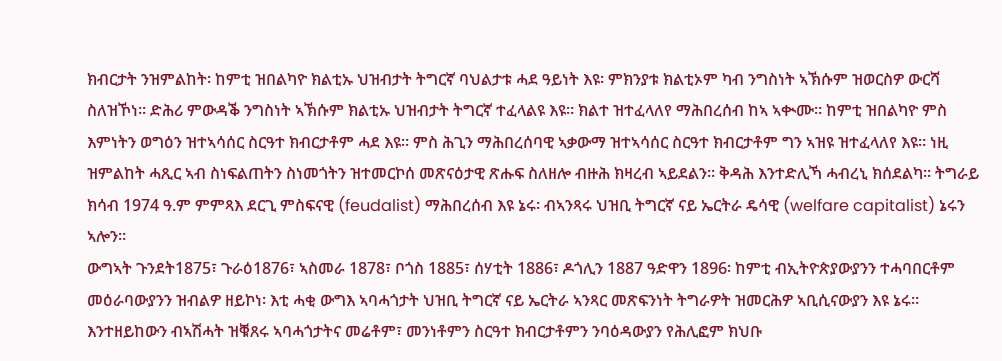ክብርታት ንዝምልከት፡ ከምቲ ዝበልካዮ ክልቲኡ ህዝብታት ትግርኛ ባህልታቱ ሓደ ዓይነት እዩ፡ ምክንያቱ ክልቲኦም ካብ ንግስነት ኣኽሱም ዝወርስዎ ውርሻ ስለዝኾነ። ድሕሪ ምውዳቕ ንግስነት ኣኽሱም ክልቲኡ ህዝብታት ትግርኛ ተፈላልዩ እዩ። ክልተ ዝተፈላለየ ማሕበረሰብ ከኣ ኣቊሙ። ከምቲ ዝበልካዮ ምስ እምነትን ወግዕን ዝተኣሳሰር ስርዓተ ክብርታቶም ሓደ እዩ። ምስ ሕጊን ማሕበረሰባዊ ኣቃውማ ዝተኣሳሰር ስርዓተ ክብርታቶም ግን ኣዝዩ ዝተፈላለየ እዩ። ነዚ ዝምልከት ሓጺር ኣብ ስነፍልጠትን ስነመጎትን ዝተመርኮሰ መጽናዕታዊ ጽሑፍ ስለዘሎ ብዙሕ ክዛረብ ኣይደልን። ቅዳሕ እንተድሊኻ ሓብረኒ ክሰደልካ። ትግራይ ክሳብ 1974 ዓ.ም ምምጻእ ደርጊ ምስፍናዊ (feudalist) ማሕበረሰብ እዩ ኔሩ፡ ብኣንጻሩ ህዝቢ ትግርኛ ናይ ኤርትራ ዴሳዊ (welfare capitalist) ኔሩን ኣሎን።
ውግኣት ጉንደት1875፣ ጉራዕ1876፣ ኣስመራ 1878፣ ቦጎስ 1885፣ ሰሃቲት 1886፣ ዶጎሊን 1887 ዓድዋን 1896፡ ከምቲ ብኢትዮጵያውያንን ተሓባበርቶም መዕራባውያንን ዝብልዎ ዘይኮነ፡ እቲ ሓቂ ውግእ ኣባሓጎታት ህዝቢ ትግርኛ ናይ ኤርትራ ኣንጻር መጽፍንነት ትግራዎት ዝመርሕዎ ኣቢሲናውያን እዩ ኔሩ። እንተዘይከውን ብኣሽሓት ዝቑጸሩ ኣባሓጎታትና መሬቶም፣ መንነቶምን ስርዓተ ክብርታቶምን ንባዕዳውያን የሕሊፎም ክህቡ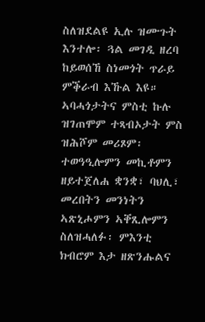ስለዝደልዩ ኢሉ ዝሙጉት እንተሎ፡ ጓል መገዲ ዘረባ ከይወሰኸ ስነመጎት ጥራይ ምቕራብ እኹል እዩ። ኣባሓጎታትና ምስቲ ኩሉ ዝገጠሞም ተጻብኦታት ምስ ዝሕሾም መሪጾም፡ ተወዓዒሎምን መኪቶምን ዘይተጀለሐ ቋንቋ፣ ባህሊ፣ መረበትን መንነትን ኣጽኒሖምን ኣቐጺሎምን ስለዝሓለፉ፡ ምእንቲ ክብሮም እታ ዘጽንሑልና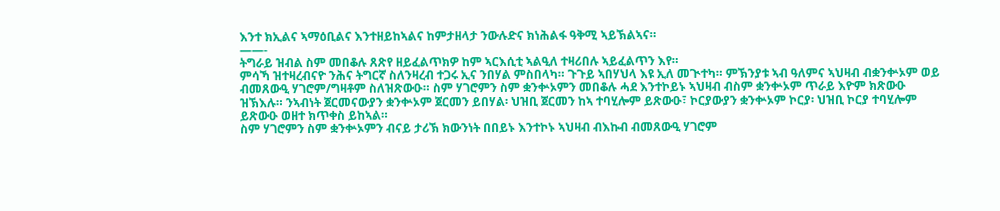እንተ ክኢልና ኣማዕቢልና እንተዘይከኣልና ከምታዘላታ ንውሉድና ክነሕልፋ ዓቅሚ ኣይኽልኣና።
——-
ትግራይ ዝብል ስም መበቆሉ ጸጽየ ዘይፈልጥክዎ ከም ኣርእሲቲ ኣልዒለ ተዛሪበሉ ኣይፈልጥን እየ።
ምሳኻ ዝተዛረብናዮ ንሕና ትግርኛ ስለንዛረብ ተጋሩ ኢና ንበሃል ምስበላካ። ጉጉይ ኣበሃህላ እዩ ኢለ መጒተካ። ምኽንያቱ ኣብ ዓለምና ኣህዛብ ብቋንቍኦም ወይ ብመጸውዒ ሃገሮም/ግዛቶም ስለዝጽውዑ። ስም ሃገሮምን ስም ቋንቍኦምን መበቆሉ ሓደ እንተኮይኑ ኣህዛብ ብስም ቋንቍኦም ጥራይ እዮም ክጽውዑ ዝኽእሉ። ንኣብነት ጀርመናውያን ቋንቍኦም ጀርመን ይበሃል፡ ህዝቢ ጀርመን ከኣ ተባሂሎም ይጽውዑ፣ ኮርያውያን ቋንቍኦም ኮርያ፡ ህዝቢ ኮርያ ተባሂሎም ይጽውዑ ወዘተ ክጥቀስ ይከኣል።
ስም ሃገሮምን ስም ቋንቍኦምን ብናይ ታሪኽ ክውንነት በበይኑ እንተኮኑ ኣህዛብ ብእኩብ ብመጸውዒ ሃገሮም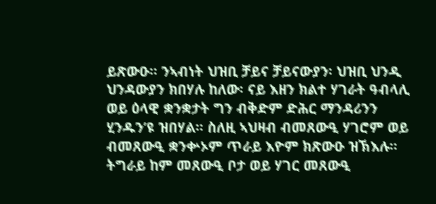ይጽውዑ። ንኣብነት ህዝቢ ቻይና ቻይናውያን፡ ህዝቢ ህንዲ ህንዳውያን ክበሃሉ ከለው፡ ናይ እዘን ክልተ ሃገራት ዓብላሊ ወይ ዕላዊ ቋንቋታት ግን ብቅድም ድሕር ማንዳሪንን ሂንዱን’ዩ ዝበሃል። ስለዚ ኣህዛብ ብመጸውዒ ሃገሮም ወይ ብመጸውዒ ቋንቍኦም ጥራይ እዮም ክጽውዑ ዝኽእሉ።
ትግራይ ከም መጸውዒ ቦታ ወይ ሃገር መጸውዒ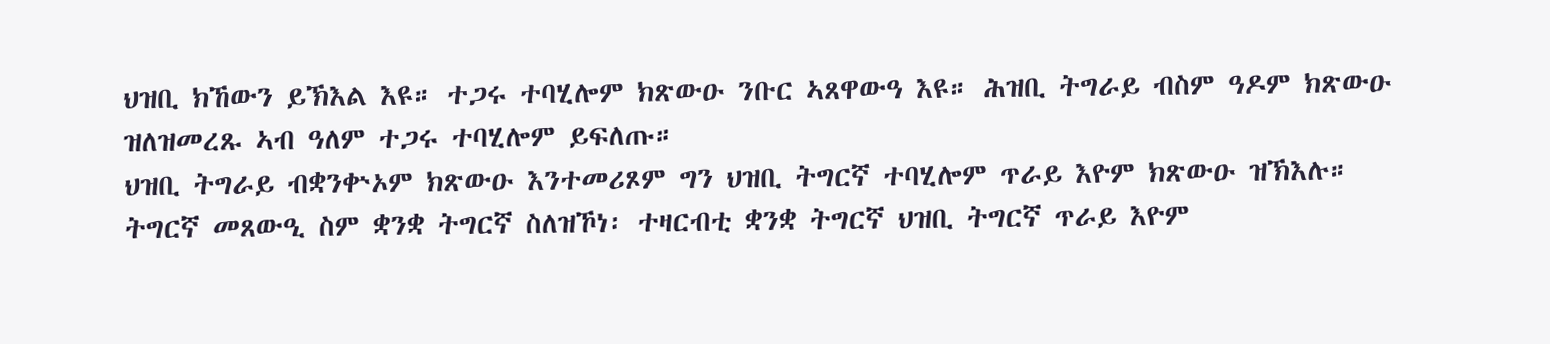ህዝቢ ክኸውን ይኽእል እዩ። ተጋሩ ተባሂሎም ክጽውዑ ንቡር ኣጸዋውዓ እዩ። ሕዝቢ ትግራይ ብስም ዓዶም ክጽውዑ ዝለዝመረጹ ኣብ ዓለም ተጋሩ ተባሂሎም ይፍለጡ።
ህዝቢ ትግራይ ብቋንቍኦም ክጽውዑ እንተመሪጾም ግን ህዝቢ ትግርኛ ተባሂሎም ጥራይ እዮም ክጽውዑ ዝኽእሉ።
ትግርኛ መጸውዒ ስም ቋንቋ ትግርኛ ስለዝኾነ፡ ተዛርብቲ ቋንቋ ትግርኛ ህዝቢ ትግርኛ ጥራይ እዮም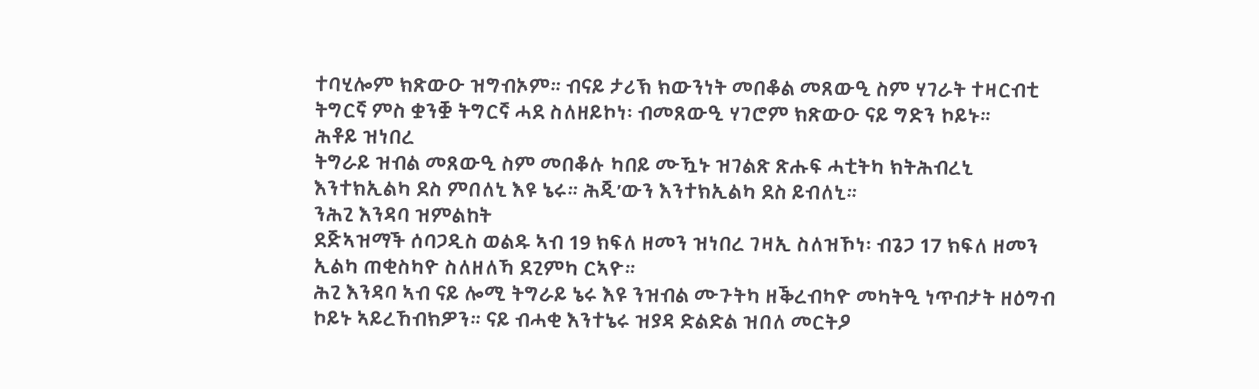ተባሂሎም ክጽውዑ ዝግብኦም። ብናይ ታሪኽ ክውንነት መበቆል መጸውዒ ስም ሃገራት ተዛርብቲ ትግርኛ ምስ ቋንቛ ትግርኛ ሓደ ስለዘይኮነ፡ ብመጸውዒ ሃገሮም ክጽውዑ ናይ ግድን ኮይኑ።
ሕቶይ ዝነበረ
ትግራይ ዝብል መጸውዒ ስም መበቆሉ ካበይ ሙዃኑ ዝገልጽ ጽሑፍ ሓቲትካ ክትሕብረኒ እንተክኢልካ ደስ ምበለኒ እዩ ኔሩ። ሕጂ’ውን እንተክኢልካ ደስ ይብለኒ።
ንሕጊ እንዳባ ዝምልከት
ደጅኣዝማች ሰባጋዲስ ወልዱ ኣብ 19 ክፍለ ዘመን ዝነበረ ገዛኢ ስለዝኾነ፡ ብጌጋ 17 ክፍለ ዘመን ኢልካ ጠቂስካዮ ስለዘለኻ ደጊምካ ርኣዮ።
ሕጊ እንዳባ ኣብ ናይ ሎሚ ትግራይ ኔሩ እዩ ንዝብል ሙጉትካ ዘቕረብካዮ መካትዒ ነጥብታት ዘዕግብ ኮይኑ ኣይረኸብክዎን። ናይ ብሓቂ እንተኔሩ ዝያዳ ድልድል ዝበለ መርትዖ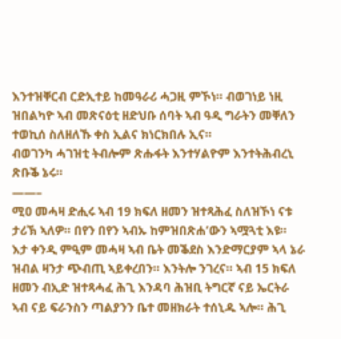እንተዝቐርብ ርድኢተይ ከመዓራሪ ሓጋዚ ምኾነ። ብወገነይ ነዚ ዝበልካዮ ኣብ መጽናዕቲ ዘድህቡ ሰባት ኣብ ዓዲ ግራትን መቐለን ተወኪሰ ስለዘለኹ ቀስ ኢልና ክነርክበሉ ኢና።
ብወገንካ ሓገዝቲ ትብሎም ጽሑፋት እንተሃልዮም እንተትሕብረኒ ጽቡቕ ኔሩ።
——–
ሚዐ መሓዛ ድሒሩ ኣብ 19 ክፍለ ዘመን ዝተጻሕፈ ስለዝኾነ ናቱ ታሪኽ ኣለዎ። በየን በየን ኣብኡ ከምዝበጽሐ’ውን ኣሟጓቲ እዩ። እታ ቀንዲ ምዒም መሓዛ ኣብ ቤት መቕደስ እንድማርያም ኣላ ኔራ ዝብል ዛንታ ጭብጢ ኣይቀረበን። እንትሎ ንገረና። ኣብ 15 ክፍለ ዘመን ብኢድ ዝተጻሓፈ ሕጊ እንዳባ ሕዝቢ ትግርኛ ናይ ኤርትራ ኣብ ናይ ፍራንስን ጣልያንን ቤተ መዘክራት ተሰኒዱ ኣሎ። ሕጊ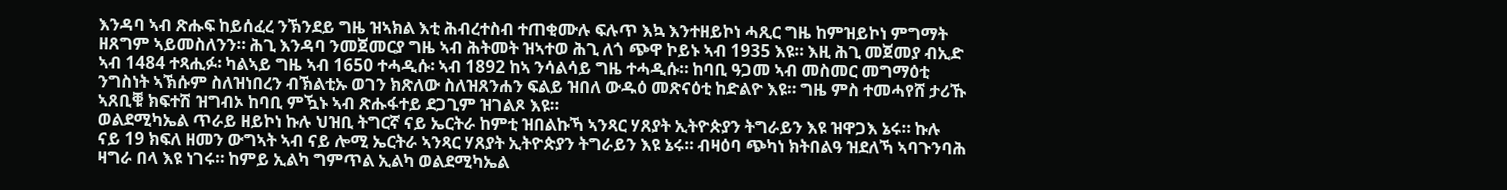እንዳባ ኣብ ጽሑፍ ከይሰፈረ ንኽንደይ ግዜ ዝኣክል እቲ ሕብረተስብ ተጠቂሙሉ ፍሉጥ እኳ እንተዘይኮነ ሓጺር ግዜ ከምዝይኮነ ምግማት ዘጸግም ኣይመስለንን። ሕጊ እንዳባ ንመጀመርያ ግዜ ኣብ ሕትመት ዝኣተወ ሕጊ ለጎ ጭዋ ኮይኑ ኣብ 1935 እዩ። እዚ ሕጊ መጀመያ ብኢድ ኣብ 1484 ተጻሒፉ፡ ካልኣይ ግዜ ኣብ 1650 ተሓዲሱ፡ ኣብ 1892 ከኣ ንሳልሳይ ግዜ ተሓዲሱ። ከባቢ ዓጋመ ኣብ መስመር መግማዕቲ ንግስነት ኣኽሱም ስለዝነበረን ብኽልቲኡ ወገን ክጽለው ስለዝጸንሐን ፍልይ ዝበለ ውዱዕ መጽናዕቲ ከድልዮ እዩ። ግዜ ምስ ተመሓየሸ ታሪኹ ኣጸቢቑ ክፍተሽ ዝግብኦ ከባቢ ምዃኑ ኣብ ጽሑፋተይ ደጋጊም ዝገልጾ እዩ።
ወልደሚካኤል ጥራይ ዘይኮነ ኩሉ ህዝቢ ትግርኛ ናይ ኤርትራ ከምቲ ዝበልኩኻ ኣንጻር ሃጸያት ኢትዮጵያን ትግራይን እዩ ዝዋጋእ ኔሩ። ኩሉ ናይ 19 ክፍለ ዘመን ውግኣት ኣብ ናይ ሎሚ ኤርትራ ኣንጻር ሃጸያት ኢትዮጵያን ትግራይን እዩ ኔሩ። ብዛዕባ ጭካነ ክትበልዓ ዝደለኻ ኣባጉንባሕ ዛግራ በላ እዩ ነገሩ። ከምይ ኢልካ ግምጥል ኢልካ ወልደሚካኤል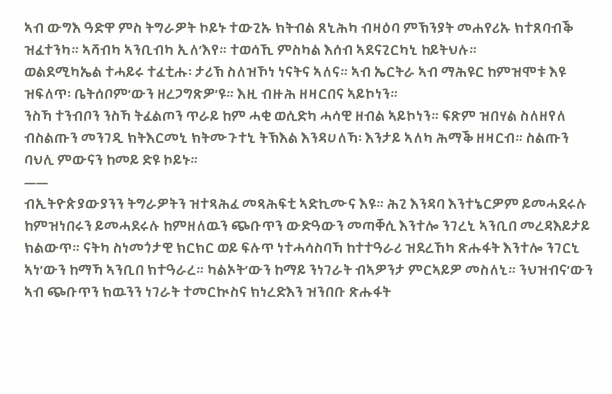ኣብ ውግእ ዓድዋ ምስ ትግራዎት ኮይኑ ተውጊኡ ክትብል ጸኒሕካ ብዛዕባ ምኽንያት መሐየሪኡ ክተጸባብቕ ዝፈተንካ። ኣሻብካ ኣንቢብካ ኢለ’እየ። ተወሳኺ ምስካል እሰብ ኣደናጊርካኒ ከይትህሉ።
ወልደሚካኤል ተሓይሩ ተፈቲሑ፡ ታሪኽ ስለዝኾነ ነናትና ኣለና። ኣብ ኤርትራ ኣብ ማሕዩር ከምዝሞቱ እዩ ዝፍለጥ፡ ቤትሰቦም’ውን ዘረጋግጽዎ’ዩ። እዚ ብዙሕ ዘዛርበና ኣይኮነን።
ንስኻ ተንብቦን ንስኻ ትፈልጦን ጥራይ ከም ሓቂ ወሲድካ ሓሳዊ ዘብል ኣይኮነን። ፍጽም ዝበሃል ስለዘየለ ብስልጡን መንገዲ ክትእርመኒ ክትሙጉተኒ ትኽእል እንዳሀለኻ፡ እንታይ ኣለካ ሕማቕ ዘዛርብ። ስልጡን ባህሊ ምውናን ከመይ ድዩ ኮይኑ።
——
ብኢትዮጵያውያንን ትግራዎትን ዝተጻሕፈ መጻሕፍቲ ኣድኪሙና እዩ። ሕጊ እንዳባ እንተኔርዎም ይመሓደሩሉ ከምዝነበሩን ይመሓደሩሉ ከምዘለዉን ጭቡጥን ውድዓውን መጣቐሲ እንተሎ ንገረኒ ኣንቢበ መረዳእይታይ ክልውጥ። ናትካ ስነመጎታዊ ክርክር ወይ ፍሉጥ ነተሓሳስባኻ ከተተዓራሪ ዝደረኸካ ጽሑፋት እንተሎ ንገርኒ ኣነ’ውን ከማኻ ኣንቢበ ክተዓራረ። ካልኦት’ውን ከማይ ንነገራት ብኣዎንታ ምርኣይዎ መስለኒ። ንህዝብና’ውን ኣብ ጭቡጥን ክዉንን ነገራት ተመርኲስና ክነረድእን ዝንበቡ ጽሑፋት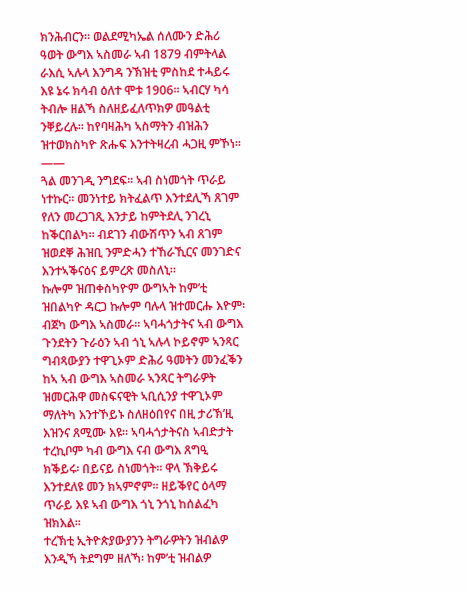ክንሕብርን። ወልደሚካኤል ሰለሙን ድሕሪ ዓወት ውግእ ኣስመራ ኣብ 1879 ብምትላል ራእሲ ኣሉላ እንግዳ ንኽዝቲ ምስከደ ተሓይሩ እዩ ኔሩ ክሳብ ዕለተ ሞቱ 1906። ኣብርሃ ካሳ ትብሎ ዘልኻ ስለዘይፈለጥክዎ መዓልቲ ንቐይረሉ። ከየባዛሕካ ኣስማትን ብዝሕን ዝተወክስካዮ ጽሑፍ እንተትዛረብ ሓጋዚ ምኾነ።
——
ጓል መንገዲ ንግደፍ። ኣብ ስነመጎት ጥራይ ነተኩር። መንነተይ ክትፈልጥ እንተደሊኻ ጸገም የለን መረጋገጺ እንታይ ከምትደሊ ንገረኒ ከቕርበልካ። ብደገን ብውሽጥን ኣብ ጸገም ዝወደቐ ሕዝቢ ንምድሓን ተኸራኺርና መንገድና እንተኣቕናዕና ይምረጽ መስለኒ።
ኩሎም ዝጠቀስካዮም ውግኣት ከም’ቲ ዝበልካዮ ዳርጋ ኩሎም ባሉላ ዝተመርሑ እዮም፡ ብጀካ ውግእ ኣስመራ። ኣባሓጎታትና ኣብ ውግእ ጉንደትን ጉራዕን ኣብ ጎኒ ኣሉላ ኮይኖም ኣንጻር ግብጻውያን ተዋጊኦም ድሕሪ ዓመትን መንፈቕን ከኣ ኣብ ውግእ ኣስመራ ኣንጻር ትግራዎት ዝመርሕዋ መስፍናዊት ኣቢሲንያ ተዋጊኦም ማለትካ እንተኾይኑ ስለዘዕበየና በዚ ታሪኽ’ዚ እዝንና ጸሚሙ እዩ። ኣባሓጎታትናስ ኣብድታት ተረኪቦም ካብ ውግእ ናብ ውግእ ጸግዒ ክቕይሩ፡ በይናይ ስነመጎት። ዋላ ኽቅይሩ እንተደለዩ መን ክኣምኖም። ዘይቕየር ዕላማ ጥራይ እዩ ኣብ ውግእ ጎኒ ንጎኒ ከሰልፈካ ዝክእል።
ተረኽቲ ኢትዮጵያውያንን ትግራዎትን ዝብልዎ እንዲኻ ትደግም ዘለኻ፡ ከም’ቲ ዝብልዎ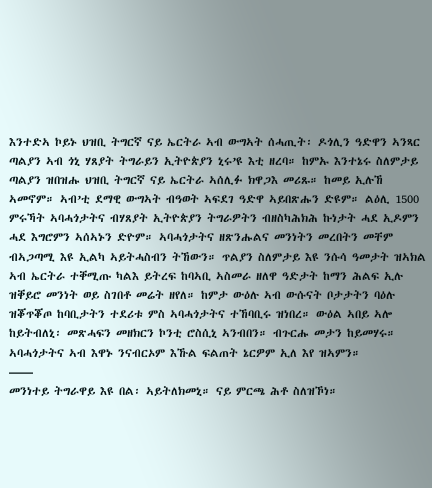እንተድኣ ኮይኑ ህዝቢ ትግርኛ ናይ ኤርትራ ኣብ ውግኣት ሰሓጢት፡ ዶጎሊን ዓድዋን ኣንጻር ጣልያን ኣብ ጎኒ ሃጸያት ትግራይን ኢትዮጵያን ኒሩ’ዩ እቲ ዘረባ። ከምኡ እንተኔሩ ስለምታይ ጣልያን ዝበዝሑ ህዝቢ ትግርኛ ናይ ኤርትራ ኣሰሊፉ ክዋጋእ መሪጹ። ከመይ ኢሉኸ ኣመኖም። ኣብ’ቲ ደማዊ ውግኣት ብዓወት ኣፍደገ ዓድዋ ኣይበጽሑን ድዩም። ልዕሊ 1500 ምሩኻት ኣባሓጎታትና ብሃጸያት ኢትዮጵያን ትግራዎትን ብዘስካሕክሕ ኩነታት ሓደ ኢዶምን ሓደ እግሮምን ኣሰኣኑን ድዮም። ኣባሓጎታትና ዘጽንሑልና መንነትን መረበትን መቸም ብኣጋጣሚ እዩ ኢልካ ኣይትሓስብን ትኸውን። ጥልያን ስለምታይ እዩ ንሱሳ ዓመታት ዝኣክል ኣብ ኤርትራ ተቐሚጡ ካልእ ይትረፍ ከባኣቢ ኣስመራ ዘለዋ ዓድታት ከማን ሕልፍ ኢሉ ዝቐይሮ መንነት ወይ ስገበቶ መሬት ዘየለ። ከምታ ውዕሉ ኣብ ውሱናት ቦታታትን ባዕሉ ዝቖጥቖጦ ከባቢታትን ተደሪቱ ምስ ኣባሓጎታትና ተኸባቢሩ ዝነበረ። ውዕል ኣበይ ኣሎ ከይትብለኒ፡ መጽሓፍን መዘክርን ኮንቲ ሮስሲኒ ኣንብበን። ብጉርሑ መታን ከይመሃሩ። ኣባሓጎታትና ኣብ እዋኑ ንናብርኦም እኹል ፍልጠት ኔርዎም ኢለ እየ ዝኣምን።
——
መንነተይ ትግራዋይ እዩ በል፡ ኣይትለክመኒ። ናይ ምርጫ ሕቶ ስለዝኾነ።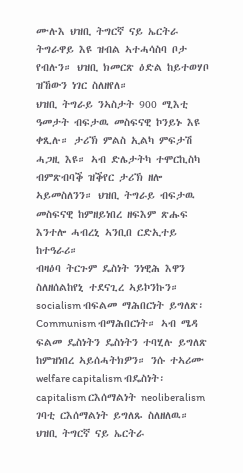ሙሉእ ህዝቢ ትግርኛ ናይ ኤርትራ ትግራዋይ እዩ ዝብል ኣተሓሳስባ ቦታ የብሉን። ህዝቢ ክመርጽ ዕድል ከይተወሃቦ ዝኸውን ነገር ስለዘየለ።
ህዝቢ ትግራይ ንኣስታት 900 ሚእቲ ዓመታት ብፍታዉ መስፍናዊ ኮንይኑ እዩ ቀጺሉ። ታሪኽ ምልስ ኢልካ ምፍታሽ ሓጋዚ እዩ። ኣብ ድሌታትካ ተሞርኪስካ ብምጽብባቕ ዝቕየር ታሪኽ ዘሎ ኣይመስለንን። ህዝቢ ትግራይ ብፍታዉ መስፍናዊ ከምዘይነበረ ዘፍእም ጽሑፍ እንተሎ ሓብረኒ ኣንቢበ ርድኢተይ ከተዓራሪ።
ብዛዕባ ትርጉም ዴስነት ንነዊሕ እዋን ስለዘሰልከየኒ ተደናጊረ ኣይኮንኩን። socialism ብፍልመ ማሕበርነት ይግለጽ፡ Communism ብማሕበርነት። ኣብ ሜዳ ፍልመ ዴስነትን ዴስነትን ተባሂሉ ይግለጽ ከምዝነበረ ኣይሰሓትክዎን። ንሱ ተኣሪሙ welfare capitalism ብዴስነት፡ capitalism ርእሰማልነት neoliberalism ገባቲ ርእሰማልነት ይግለጹ ስለዘለዉ።
ህዝቢ ትግርኛ ናይ ኤርትራ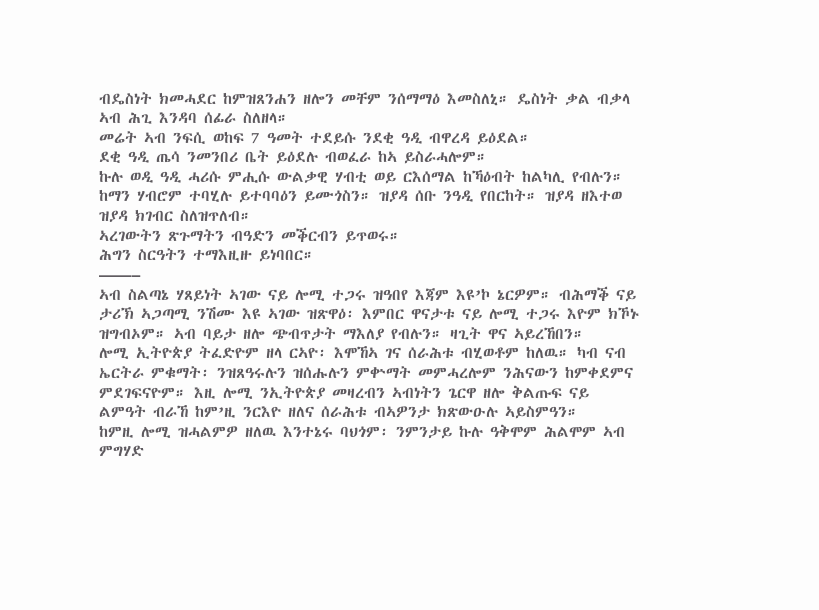ብዴስነት ክመሓደር ከምዝጸንሐን ዘሎን መቸም ንሰማማዕ እመስለኒ። ዴስነት ቃል ብቃላ ኣብ ሕጊ እንዳባ ሰፊራ ስለዘላ።
መሬት ኣብ ንፍሲ ወከፍ 7 ዓመት ተደይሱ ንደቂ ዓዲ ብዋረዳ ይዕደል።
ደቂ ዓዲ ጤሳ ንመንበሪ ቤት ይዕደሉ ብወፈራ ከኣ ይስራሓሎም።
ኩሉ ወዲ ዓዲ ሓሪሱ ምሒሱ ውልቃዊ ሃብቲ ወይ ርእሰማል ከኻዕብት ከልካሊ የብሉን። ከማን ሃብሮም ተባሂሉ ይተባባዕን ይሙጎስን። ዝያዳ ሰቡ ንዓዲ የበርከት። ዝያዳ ዘእተወ ዝያዳ ክገብር ስለዝጥለብ።
ኣረገውትን ጽጉማትን ብዓድን መቕርብን ይጥወሩ።
ሕግን ስርዓትን ተማእዚዙ ይነባበር።
——–
ኣብ ስልጣኔ ሃጸይነት ኣገው ናይ ሎሚ ተጋሩ ዝዓበየ እጃም እዩ’ኮ ኔርዎም። ብሕማቕ ናይ ታሪኽ ኣጋጣሚ ንሽሙ እዩ ኣገው ዝጽዋዕ፡ እምበር ዋናታቱ ናይ ሎሚ ተጋሩ እዮም ክኾኑ ዝግብኦም። ኣብ ባይታ ዘሎ ጭብጥታት ማእለያ የብሉን። ዛጊት ዋና ኣይረኸበን።
ሎሚ ኢትዮጵያ ትፈድዮም ዘላ ርኣዮ፡ እሞኸኣ ገና ሰራሕቱ ብሂወቶም ከለዉ። ካብ ናብ ኤርትራ ምቁማት፡ ንዝጸዓሩሉን ዝሰሑሉን ምቍማት መምሓረሎም ንሕናውን ከምቀደምና ምደገፍናዮም። እዚ ሎሚ ንኢትዮጵያ መዛረብን ኣብነትን ጌርዋ ዘሎ ቅልጡፍ ናይ ልምዓት ብራኸ ከም’ዚ ንርእዮ ዘለና ሰራሕቱ ብኣዎንታ ክጽውዑሉ ኣይስምዓን።
ከምዚ ሎሚ ዝሓልምዎ ዘለዉ እንተኔሩ ባህጎም፡ ንምንታይ ኩሉ ዓቅሞም ሕልሞም ኣብ ምግሃድ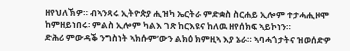ዘየህለኽዎ። ብኣንጻሩ ኢትዮጵያ ሒዝካ ኤርትራ ምድቋስ ስርሐይ ኢሎም ተታሓሒዞሞ ከምዘይነበሩ፡ ምልስ ኢሎም ካልእ ገጽ ከርእዩና ከለዉ ዘየሰክፍ ኣይኮነን።
ድሕሪ ምውዳቕ ንግስነት ኣክሱም’ውን ልክዕ ክምዚኣ እያ ኔራ። ኣባሓጎታትና ዝወሰድዎ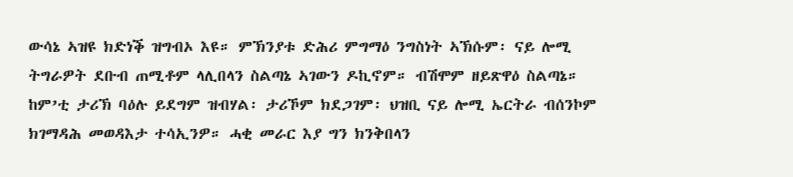ውሳኔ ኣዝዩ ክድነቕ ዝግብኦ እዩ። ምኽንያቱ ድሕሪ ምግማዕ ንግስነት ኣኽሱም፡ ናይ ሎሚ ትግራዎት ደቡብ ጠሚቶም ላሊበላን ስልጣኔ ኣገውን ዶኪኖም። ብሽሞም ዘይጽዋዕ ስልጣኔ። ከም’ቲ ታሪኽ ባዕሉ ይደግም ዝብሃል፡ ታሪኾም ክደጋገም፡ ህዝቢ ናይ ሎሚ ኤርትራ ብሰንኮም ክገማዳሕ መወዳእታ ተሳኢንዎ። ሓቂ መራር እያ ግን ክንቅበላን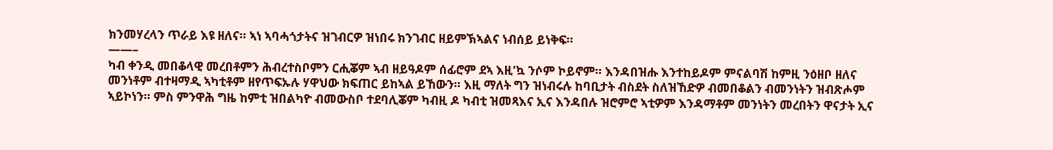ክንመሃረላን ጥራይ እዩ ዘለና። ኣነ ኣባሓጎታትና ዝገብርዎ ዝነበሩ ክንገብር ዘይምኽኣልና ነብሰይ ይነቅፍ።
——–
ካብ ቀንዲ መበቆላዊ መረበቶምን ሕብረተስቦምን ርሒቖም ኣብ ዘይዓዶም ሰፊሮም ደኣ እዚ’ኳ ንሶም ኮይኖም። እንዳበዝሑ እንተከይዶም ምናልባሽ ከምዚ ንዕዘቦ ዘለና መንነቶም ብተዛማዲ ኣካቲቶም ዘየጥፍኡሉ ሃዋህው ክፍጠር ይከኣል ይኸውን። እዚ ማለት ግን ዝነብሩሉ ከባቢታት ብስደት ስለዝኸድዎ ብመበቆልን ብመንነትን ዝብጽሖም ኣይኮነን። ምስ ምንዋሕ ግዜ ከምቲ ዝበልካዮ ብመውስቦ ተደባሊቖም ካብዚ ዶ ካብቲ ዝመጻእና ኢና እንዳበሉ ዝሮምሮ ኣቲዎም እንዳማቶም መንነትን መረበትን ዋናታት ኢና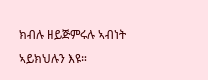ክብሉ ዘይጅምሩሉ ኣብነት ኣይክህሉን እዩ።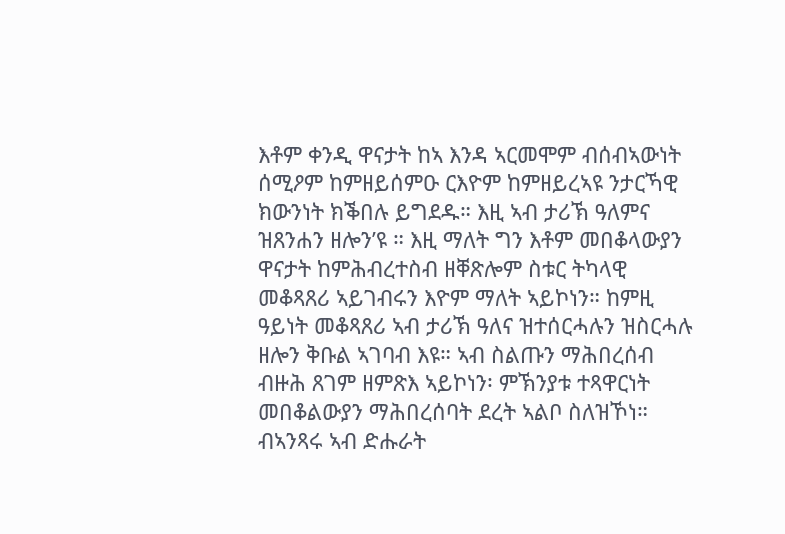እቶም ቀንዲ ዋናታት ከኣ እንዳ ኣርመሞም ብሰብኣውነት ሰሚዖም ከምዘይሰምዑ ርእዮም ከምዘይረኣዩ ንታርኻዊ ክውንነት ክቕበሉ ይግደዱ። እዚ ኣብ ታሪኽ ዓለምና ዝጸንሐን ዘሎን’ዩ ። እዚ ማለት ግን እቶም መበቆላውያን ዋናታት ከምሕብረተስብ ዘቐጽሎም ስቱር ትካላዊ መቆጻጸሪ ኣይገብሩን እዮም ማለት ኣይኮነን። ከምዚ ዓይነት መቆጻጸሪ ኣብ ታሪኽ ዓለና ዝተሰርሓሉን ዝስርሓሉ ዘሎን ቅቡል ኣገባብ እዩ። ኣብ ስልጡን ማሕበረሰብ ብዙሕ ጸገም ዘምጽእ ኣይኮነን፡ ምኽንያቱ ተጻዋርነት መበቆልውያን ማሕበረሰባት ደረት ኣልቦ ስለዝኾነ። ብኣንጻሩ ኣብ ድሑራት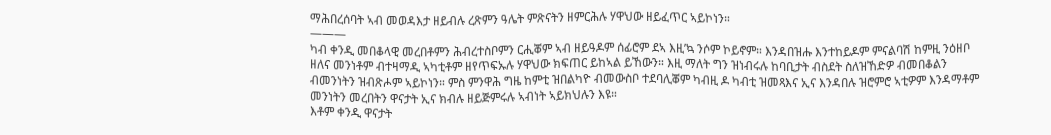ማሕበረሰባት ኣብ መወዳእታ ዘይብሉ ረጽምን ዓሌት ምጽናትን ዘምርሕሉ ሃዋህው ዘይፈጥር ኣይኮነን።
———
ካብ ቀንዲ መበቆላዊ መረበቶምን ሕብረተስቦምን ርሒቖም ኣብ ዘይዓዶም ሰፊሮም ደኣ እዚ’ኳ ንሶም ኮይኖም። እንዳበዝሑ እንተከይዶም ምናልባሽ ከምዚ ንዕዘቦ ዘለና መንነቶም ብተዛማዲ ኣካቲቶም ዘየጥፍኡሉ ሃዋህው ክፍጠር ይከኣል ይኸውን። እዚ ማለት ግን ዝነብሩሉ ከባቢታት ብስደት ስለዝኸድዎ ብመበቆልን ብመንነትን ዝብጽሖም ኣይኮነን። ምስ ምንዋሕ ግዜ ከምቲ ዝበልካዮ ብመውስቦ ተደባሊቖም ካብዚ ዶ ካብቲ ዝመጻእና ኢና እንዳበሉ ዝሮምሮ ኣቲዎም እንዳማቶም መንነትን መረበትን ዋናታት ኢና ክብሉ ዘይጅምሩሉ ኣብነት ኣይክህሉን እዩ።
እቶም ቀንዲ ዋናታት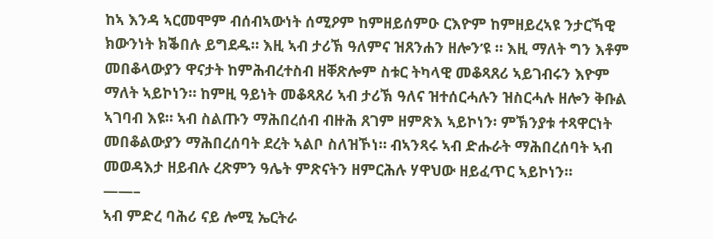ከኣ እንዳ ኣርመሞም ብሰብኣውነት ሰሚዖም ከምዘይሰምዑ ርእዮም ከምዘይረኣዩ ንታርኻዊ ክውንነት ክቕበሉ ይግደዱ። እዚ ኣብ ታሪኽ ዓለምና ዝጸንሐን ዘሎን’ዩ ። እዚ ማለት ግን እቶም መበቆላውያን ዋናታት ከምሕብረተስብ ዘቐጽሎም ስቱር ትካላዊ መቆጻጸሪ ኣይገብሩን እዮም ማለት ኣይኮነን። ከምዚ ዓይነት መቆጻጸሪ ኣብ ታሪኽ ዓለና ዝተሰርሓሉን ዝስርሓሉ ዘሎን ቅቡል ኣገባብ እዩ። ኣብ ስልጡን ማሕበረሰብ ብዙሕ ጸገም ዘምጽእ ኣይኮነን፡ ምኽንያቱ ተጻዋርነት መበቆልውያን ማሕበረሰባት ደረት ኣልቦ ስለዝኾነ። ብኣንጻሩ ኣብ ድሑራት ማሕበረሰባት ኣብ መወዳእታ ዘይብሉ ረጽምን ዓሌት ምጽናትን ዘምርሕሉ ሃዋህው ዘይፈጥር ኣይኮነን።
——–
ኣብ ምድረ ባሕሪ ናይ ሎሚ ኤርትራ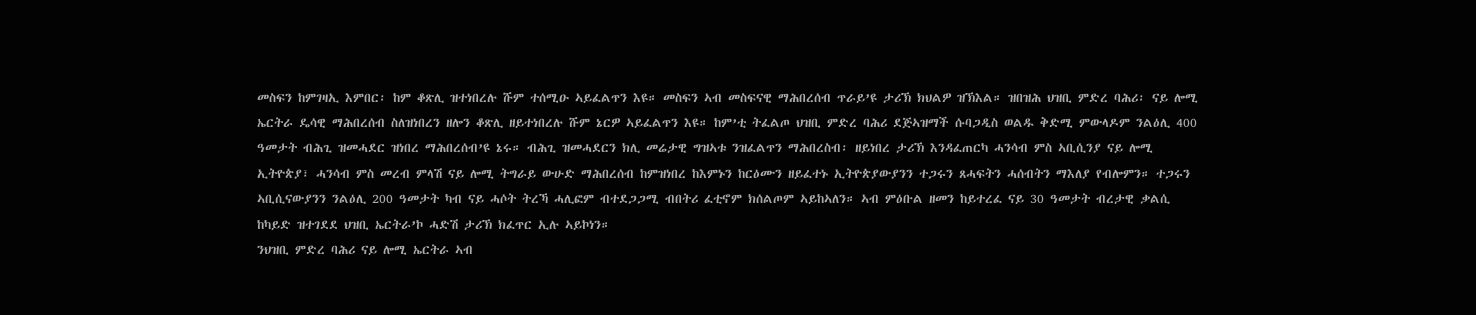መስፍን ከምገዛኢ እምበር፡ ከም ቆጽሊ ዝተነበረሉ ሹም ተሰሚዑ ኣይፈልጥን እዩ። መስፍን ኣብ መስፍናዊ ማሕበረሰብ ጥራይ’ዩ ታሪኽ ክህልዎ ዝኽእል። ዝበዝሕ ህዝቢ ምድረ ባሕሪ፡ ናይ ሎሚ ኤርትራ ዴሳዊ ማሕበረሰብ ስለዝነበረን ዘሎን ቆጽሊ ዘይተነበረሉ ሹም ኔርዎ ኣይፈልጥን እዩ። ከም’ቲ ትፈልጦ ህዝቢ ምድረ ባሕሪ ደጅኣዝማች ሱባጋዲስ ወልዱ ቅድሚ ምውላዶም ንልዕሊ 400 ዓመታት ብሕጊ ዝመሓደር ዝነበረ ማሕበረሰብ’ዩ ኔሩ። ብሕጊ ዝመሓደርን ክሊ መሬታዊ ግዝኣቱ ንዝፈልጥን ማሕበረስብ፡ ዘይነበረ ታሪኽ እንዳፈጠርካ ሓንሳብ ምስ ኣቢሲንያ ናይ ሎሚ ኢትዮጵያ፣ ሓንሳብ ምስ መረብ ምላሽ ናይ ሎሚ ትግራይ ውሁድ ማሕበረሰብ ከምዝነበረ ከእምኑን ከርዕሙን ዘይፈተኑ ኢትዮጵያውያንን ተጋሩን ጸሓፍትን ሓሰብትን ማእለያ የብሎምን። ተጋሩን ኣቢሲናውያንን ንልዕሊ 200 ዓመታት ካብ ናይ ሓሶት ትረኻ ሓሊፎም ብተደጋጋሚ ብበትሪ ፈቲኖም ክሰልጦም ኣይከኣለን። ኣብ ምዕቡል ዘመን ከይተረፈ ናይ 30 ዓመታት ብረታዊ ቃልሲ ከካይድ ዝተገደደ ህዝቢ ኤርትራ’ኮ ሓድሽ ታሪኽ ክፈጥር ኢሉ ኣይኮነን።
ንህዝቢ ምድረ ባሕሪ ናይ ሎሚ ኤርትራ ኣብ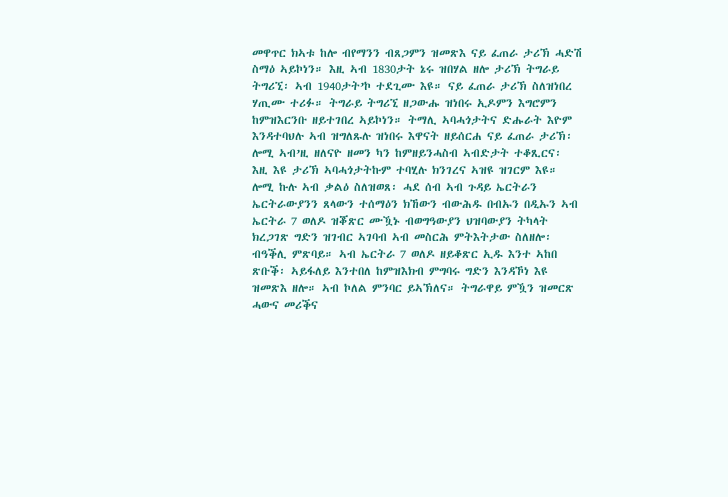መዋጥር ክኣቱ ከሎ ብየማንን ብጸጋምን ዝመጽእ ናይ ፈጠራ ታሪኽ ሓድሽ ስማዕ ኣይኮነን። እዚ ኣብ 1830ታት ኔሩ ዝበሃል ዘሎ ታሪኽ ትግራይ ትግሪኚ፡ ኣብ 1940ታት’ኮ ተደጊሙ እዩ። ናይ ፈጠራ ታሪኽ ስለዝነበረ ሃጢሙ ተሪፉ። ትግራይ ትግሪኚ ዘጋውሑ ዝነበሩ ኢዶምን እግሮምን ከምዝእርንቡ ዘይተገበረ ኣይኮነን። ትማሊ ኣባሓጎታትና ድሑራት እዮም እንዳተባህሉ ኣብ ዝግለጹሉ ዝነበሩ እዋናት ዘይሰርሐ ናይ ፈጠራ ታሪኽ፡ ሎሚ ኣብ’ዚ ዘለናዮ ዘመን ካን ከምዘይንሓስብ ኣብድታት ተቆጺርና፡ እዚ እዩ ታሪኽ ኣባሓጎታትኩም ተባሂሉ ክንገረና ኣዝዩ ዝገርም እዩ።
ሎሚ ኩሉ ኣብ ቃልዕ ስለዝወጸ፡ ሓደ ሰብ ኣብ ጉዳይ ኤርትራን ኤርትራውያንን ጸላውን ተሰማዕን ክኸውን ብውሕዱ በብኡን በዲኡን ኣብ ኤርትራ 7 ወለዶ ዝቖጽር ሙዃኑ ብወግዓውያን ህዝባውያን ትካላት ክረጋገጽ ግድን ዝገብር ኣገባብ ኣብ መስርሕ ምትእትታው ስለዘሎ፡ ብዓቕሊ ምጽባይ። ኣብ ኤርትራ 7 ወለዶ ዘይቆጽር ኢዱ እንተ ኣከበ ጽቡቕ፡ ኣይፋለይ እንተበለ ከምዝእክብ ምግባሩ ግድን እንዳኾነ እዩ ዝመጽእ ዘሎ። ኣብ ኮለል ምንባር ይኣኽለና። ትግራዋይ ምዃን ዝመርጽ ሓውና መሪቕና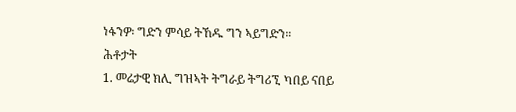ነፋንዎ፡ ግድን ምሳይ ትኸዱ ግን ኣይግድን።
ሕቶታት
1. መሬታዊ ክሊ ግዝኣት ትግራይ ትግሪኚ ካበይ ናበይ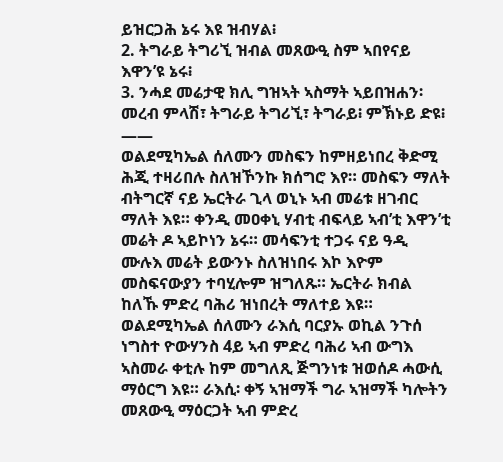ይዝርጋሕ ኔሩ እዩ ዝብሃል፧
2. ትግራይ ትግሪኚ ዝብል መጸውዒ ስም ኣበየናይ እዋን’ዩ ኔሩ፧
3. ንሓደ መሬታዊ ክሊ ግዝኣት ኣስማት ኣይበዝሐን፡ መረብ ምላሽ፣ ትግራይ ትግሪኚ፣ ትግራይ፧ ምኽኑይ ድዩ፧
——
ወልደሚካኤል ሰለሙን መስፍን ከምዘይነበረ ቅድሚ ሕጂ ተዛሪበሉ ስለዝኾንኩ ክሰግሮ እየ። መስፍን ማለት ብትግርኛ ናይ ኤርትራ ጊላ ወኒኑ ኣብ መሬቱ ዘገብር ማለት እዩ። ቀንዲ መዐቀኒ ሃብቲ ብፍላይ ኣብ’ቲ እዋን’ቲ መሬት ዶ ኣይኮነን ኔሩ። መሳፍንቲ ተጋሩ ናይ ዓዲ ሙሉእ መሬት ይውንኑ ስለዝነበሩ እኮ እዮም መስፍናውያን ተባሂሎም ዝግለጹ። ኤርትራ ክብል ከለኹ ምድረ ባሕሪ ዝነበረት ማለተይ እዩ።
ወልደሚካኤል ሰለሙን ራእሲ ባርያኡ ወኪል ንጉሰ ነግስተ ዮውሃንስ 4ይ ኣብ ምድረ ባሕሪ ኣብ ውግእ ኣስመራ ቀቲሉ ከም መግለጺ ጅግንነቱ ዝወሰዶ ሓውሲ ማዕርግ እዩ። ራእሲ፡ ቀኝ ኣዝማች ግራ ኣዝማች ካሎትን መጸውዒ ማዕርጋት ኣብ ምድረ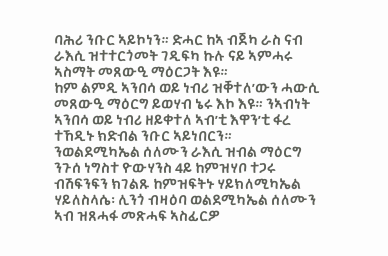ባሕሪ ንቡር ኣይኮነን። ድሓር ከኣ ብጀካ ራስ ናብ ራእሲ ዝተተርጎመት ገዲፍካ ኩሉ ናይ ኣምሓሩ ኣስማት መጸውዒ ማዕርጋት እዩ።
ከም ልምዲ ኣንበሳ ወይ ነብሪ ዝቐተለ’ውን ሓውሲ መጸውዒ ማዕርግ ይወሃብ ኔሩ እኮ እዩ። ንኣብነት ኣንበሳ ወይ ነብሪ ዘይቀተለ ኣብ’ቲ እዋን’ቲ ፋረ ተኸዲኑ ክድብል ንቡር ኣይነበርን።
ንወልደሚካኤል ሰለሙን ራእሲ ዝብል ማዕርግ ንጉሰ ነግስተ ዮውሃንስ 4ይ ከምዝሃቦ ተጋሩ ብሽፍንፍን ክገልጹ ከምዝፍትኑ ሃይክለሚካኤል ሃይለስላሴ፡ ሊንጎ ብዛዕባ ወልደሚካኤል ሰለሙን ኣብ ዝጸሓፋ መጽሓፍ ኣስፊርዎ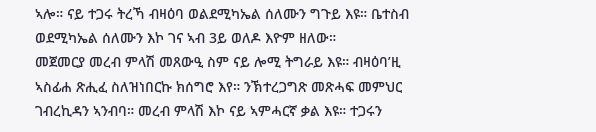ኣሎ። ናይ ተጋሩ ትረኻ ብዛዕባ ወልደሚካኤል ሰለሙን ግጉይ እዩ። ቤተስብ ወደሚካኤል ሰለሙን እኮ ገና ኣብ 3ይ ወለዶ እዮም ዘለው።
መጀመርያ መረብ ምላሽ መጸውዒ ስም ናይ ሎሚ ትግራይ እዩ። ብዛዕባ’ዚ ኣስፊሐ ጽሒፈ ስለዝነበርኩ ክሰግሮ እየ። ንኽተረጋግጽ መጽሓፍ መምህር ገብረኪዳን ኣንብባ። መረብ ምላሽ እኮ ናይ ኣምሓርኛ ቃል እዩ። ተጋሩን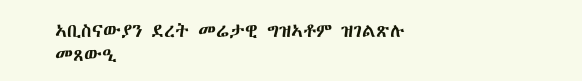ኣቢስናውያን ደረት መሬታዊ ግዝኣቶም ዝገልጽሉ መጸውዒ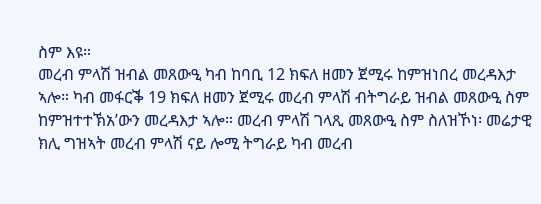ስም እዩ።
መረብ ምላሽ ዝብል መጸውዒ ካብ ከባቢ 12 ክፍለ ዘመን ጀሚሩ ከምዝነበረ መረዳእታ ኣሎ። ካብ መፋርቕ 19 ክፍለ ዘመን ጀሚሩ መረብ ምላሽ ብትግራይ ዝብል መጸውዒ ስም ከምዝተተኽአ’ውን መረዳእታ ኣሎ። መረብ ምላሽ ገላጺ መጸውዒ ስም ስለዝኾነ፡ መሬታዊ ክሊ ግዝኣት መረብ ምላሽ ናይ ሎሚ ትግራይ ካብ መረብ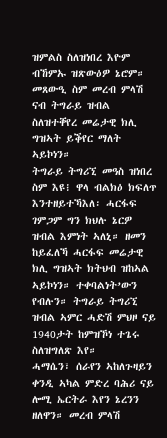ዝምልስ ስለዝነበረ እዮም ብኸምኡ ዝጽውዕዎ ኔሮም። መጸውዒ ስም መረብ ምላሽ ናብ ትግራይ ዝብል ስለዝተቐየረ መሬታዊ ክሊ ግዝኣት ይቕየር ማለት ኣይኮነን።
ትግራይ ትግሪኚ መዓስ ዝነበረ ስም እዩ፧ ዋላ ብልክዕ ክፍለጥ እንተዘይተኻእለ፡ ሓርፋፍ ገምጋም ግን ክህሉ ኔርዎ ዝብል እምነት ኣለኒ። ዘመን ከይፈለኻ ሓርፋፍ መሬታዊ ክሊ ግዝኣት ክትህብ ዝከኣል ኣይኮነን። ተቀባልነት’ውን የብሉን። ትግራይ ትግሪኚ ዝብል ኣምር ሓድሽ ምህዞ ናይ 1940ታት ከምዝኾነ ተጌሩ ስለዝግለጽ እየ።
ሓማሴን፣ ሰራየን ኣከለጉዛይን ቀንዲ ኣካል ምድረ ባሕሪ ናይ ሎሚ ኤርትራ እየን ኔረንን ዘለዋን። መረብ ምላሽ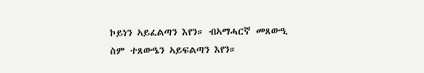ኮይነን ኣይፈልጣን እየን። ብኣማሓርኛ መጸውዒ ስም ተጸውዔን ኣይፍልጣን እየን።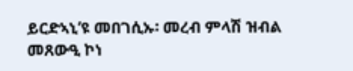ይርድኣኒ’ዩ መበገሲኡ፡ መረብ ምላሽ ዝብል መጸውዒ ኮነ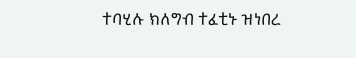ተባሂሉ ክለግብ ተፈቲኑ ዝነበረ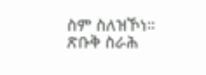ስም ስለዝኾነ።
ጽቡቅ ስራሕ